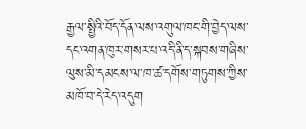རྒྱལ་སྤྱིའི་བོད་དོན་ལས་འགུལ་ཁང་གི་བྱེད་ལས་དང་འགན་ཁུར་གསར་པ་འདི་ནི་ད་སྐབས་གཞིས་ལུས་མི་དམངས་ལ་ཁ་ཚ་དགོས་གཏུགས་ཀྱིས་མཁོ་བ་དེ་རེད་འདུག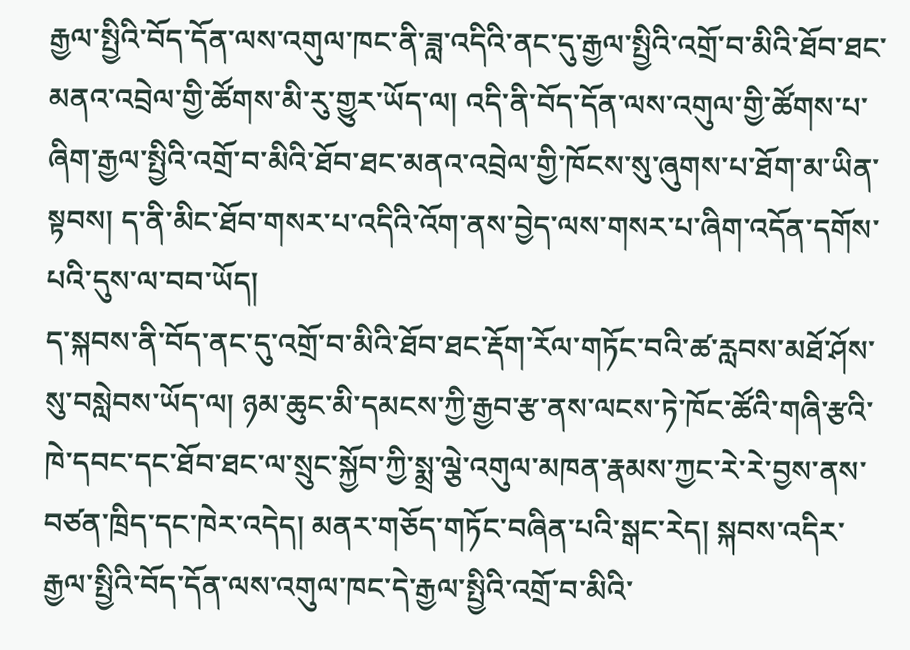རྒྱལ་སྤྱིའི་བོད་དོན་ལས་འགུལ་ཁང་ནི་ཟླ་འདིའི་ནང་དུ་རྒྱལ་སྤྱིའི་འགྲོ་བ་མིའི་ཐོབ་ཐང་མནའ་འབྲེལ་གྱི་ཚོགས་མི་རུ་གྱུར་ཡོད་ལ། འདི་ནི་བོད་དོན་ལས་འགུལ་གྱི་ཚོགས་པ་ཞིག་རྒྱལ་སྤྱིའི་འགྲོ་བ་མིའི་ཐོབ་ཐང་མནའ་འབྲེལ་གྱི་ཁོངས་སུ་ཞུགས་པ་ཐོག་མ་ཡིན་སྟབས། ད་ནི་མིང་ཐོབ་གསར་པ་འདིའི་འོག་ནས་བྱེད་ལས་གསར་པ་ཞིག་འདོན་དགོས་པའི་དུས་ལ་བབ་ཡོད།
ད་སྐབས་ནི་བོད་ནང་དུ་འགྲོ་བ་མིའི་ཐོབ་ཐང་རྡོག་རོལ་གཏོང་བའི་ཚ་རླབས་མཐོ་ཤོས་སུ་བསླེབས་ཡོད་ལ། ཉམ་ཆུང་མི་དམངས་ཀྱི་རྒྱབ་རྩ་ནས་ལངས་ཏེ་ཁོང་ཚོའི་གཞི་རྩའི་ཁེ་དབང་དང་ཐོབ་ཐང་ལ་སྲུང་སྐྱོབ་ཀྱི་སྨྲ་ལྕེ་འགུལ་མཁན་རྣམས་ཀྱང་རེ་རེ་བྱས་ནས་བཙན་ཁྲིད་དང་ཁེར་འདེད། མནར་གཅོད་གཏོང་བཞིན་པའི་སྒང་རེད། སྐབས་འདིར་རྒྱལ་སྤྱིའི་བོད་དོན་ལས་འགུལ་ཁང་དེ་རྒྱལ་སྤྱིའི་འགྲོ་བ་མིའི་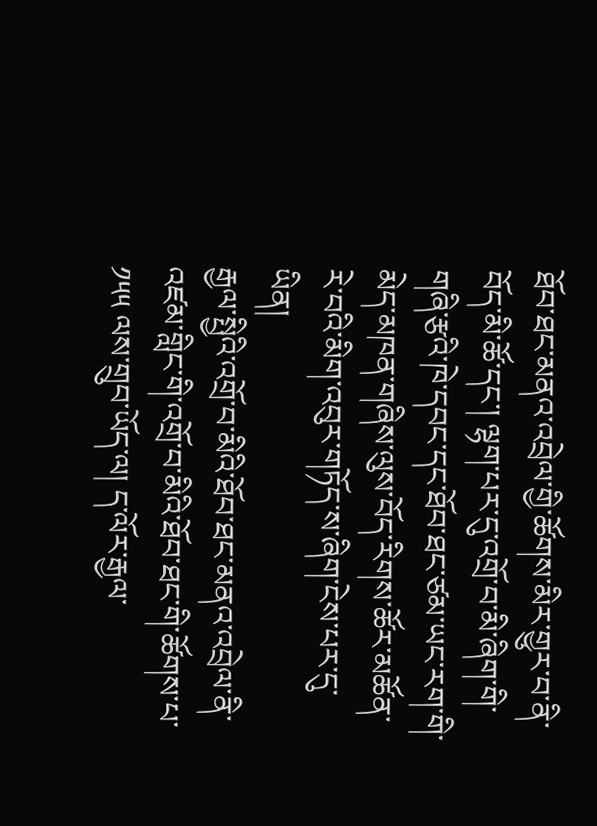ཐོབ་ཐང་མནའ་འབྲེལ་གྱི་ཚོགས་མིར་གྱུར་བ་ནི་བོད་མི་ཚོ་དང་། ལྷག་པར་དུ་འགྲོ་བ་མི་ཞིག་གི་གཞི་རྩའི་ཁེ་དབང་དང་ཐོབ་ཐང་ཙམ་ཡང་རག་གི་མེད་མཁན་གཞིས་ལུས་བོད་རིགས་ཚོར་མཚོན་རེ་བའི་མིག་འབུར་གཏོད་ས་ཞིག་ངེས་པར་དུ་ཡིན།
རྒྱལ་སྤྱིའི་འགྲོ་བ་མིའི་ཐོབ་ཐང་མནའ་འབྲེལ་ནི་འཛམ་གླིང་གི་འགྲོ་བ་མིའི་ཐོབ་ཐང་གི་ཚོགས་པ་ ༡༥༥ ལས་གྲུབ་ཡོད་ལ། ད་ལོར་རྒྱལ་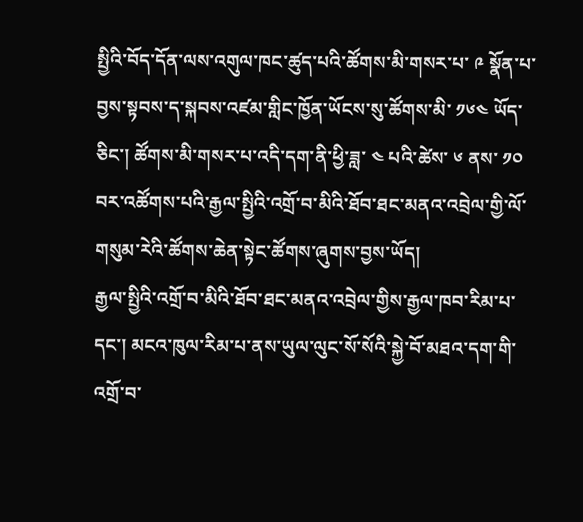སྤྱིའི་བོད་དོན་ལས་འགུལ་ཁང་ཚུད་པའི་ཚོགས་མི་གསར་པ་ ༩ སྣོན་པ་བྱས་སྟབས་ད་སྐབས་འཛམ་གླིང་ཁྱོན་ཡོངས་སུ་ཚོགས་མི་ ༡༦༤ ཡོད་ཅིང་། ཚོགས་མི་གསར་པ་འདི་དག་ནི་ཕྱི་ཟླ་ ༤ པའི་ཚེས་ ༦ ནས་ ༡༠ བར་འཚོགས་པའི་རྒྱལ་སྤྱིའི་འགྲོ་བ་མིའི་ཐོབ་ཐང་མནའ་འབྲེལ་གྱི་ལོ་གསུམ་རེའི་ཚོགས་ཆེན་སྟེང་ཚོགས་ཞུགས་བྱས་ཡོད།
རྒྱལ་སྤྱིའི་འགྲོ་བ་མིའི་ཐོབ་ཐང་མནའ་འབྲེལ་གྱིས་རྒྱལ་ཁབ་རིམ་པ་དང་། མངའ་ཁུལ་རིམ་པ་ནས་ཡུལ་ལུང་སོ་སོའི་སྐྱེ་བོ་མཐའ་དག་གི་འགྲོ་བ་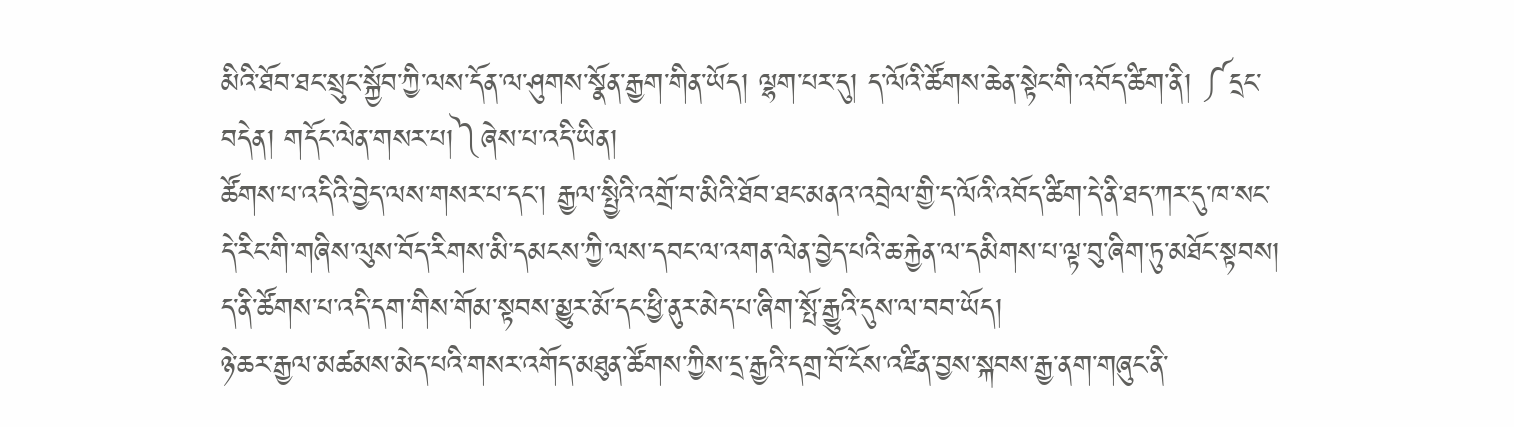མིའི་ཐོབ་ཐང་སྲུང་སྐྱོབ་ཀྱི་ལས་དོན་ལ་ཤུགས་སྣོན་རྒྱག་གིན་ཡོད། ལྷག་པར་དུ། ད་ལོའི་ཚོགས་ཆེན་སྟེང་གི་འབོད་ཚིག་ནི། ༼དྲང་བདེན། གདོང་ལེན་གསར་པ།༽ཞེས་པ་འདི་ཡིན།
ཚོགས་པ་འདིའི་བྱེད་ལས་གསར་པ་དང་། རྒྱལ་སྤྱིའི་འགྲོ་བ་མིའི་ཐོབ་ཐང་མནའ་འབྲེལ་གྱི་ད་ལོའི་འབོད་ཚིག་དེ་ནི་ཐད་ཀར་དུ་ཁ་སང་དེ་རིང་གི་གཞིས་ལུས་བོད་རིགས་མི་དམངས་ཀྱི་ལས་དབང་ལ་འགན་ལེན་བྱེད་པའི་ཆ་རྐྱེན་ལ་དམིགས་པ་ལྟ་བུ་ཞིག་ཏུ་མཐོང་སྟབས། ད་ནི་ཚོགས་པ་འདི་དག་གིས་གོམ་སྟབས་མྱུར་མོ་དང་ཕྱི་ནུར་མེད་པ་ཞིག་སྤོ་རྒྱུའི་དུས་ལ་བབ་ཡོད།
ཉེ་ཆར་རྒྱལ་མཚམས་མེད་པའི་གསར་འགོད་མཐུན་ཚོགས་ཀྱིས་དྲ་རྒྱའི་དགྲ་བོ་ངོས་འཛིན་བྱས་སྐབས་རྒྱ་ནག་གཞུང་ནི་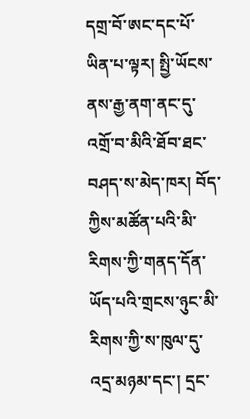དགྲ་བོ་ཨང་དང་པོ་ཡིན་པ་ལྟར། སྤྱི་ཡོངས་ནས་རྒྱ་ནག་ནང་དུ་འགྲོ་བ་མིའི་ཐོབ་ཐང་བཤད་ས་མེད་ཁར། བོད་ཀྱིས་མཚོན་པའི་མི་རིགས་ཀྱི་གནད་དོན་ཡོད་པའི་གྲངས་ཉུང་མི་རིགས་ཀྱི་ས་ཁུལ་དུ་འདྲ་མཉམ་དང་། དྲང་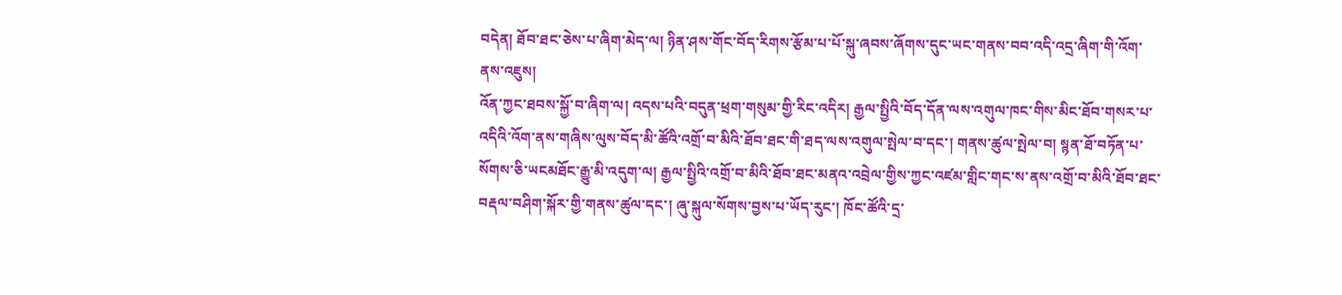བདེན། ཐོབ་ཐང་ཅེས་པ་ཞིག་མེད་ལ། ཉིན་ཤས་གོང་བོད་རིགས་རྩོམ་པ་པོ་སྐུ་ཞབས་ཞོགས་དུང་ཡང་གནས་བབ་འདི་འདྲ་ཞིག་གི་འོག་ནས་འཇུས།
འོན་ཀྱང་ཐབས་སྐྱོ་བ་ཞིག་ལ། འདས་པའི་བདུན་ཕྲག་གསུམ་གྱི་རིང་འདིར། རྒྱལ་སྤྱིའི་བོད་དོན་ལས་འགུལ་ཁང་གིས་མིང་ཐོབ་གསར་པ་འདིའི་འོག་ནས་གཞིས་ལུས་བོད་མི་ཚོའི་འགྲོ་བ་མིའི་ཐོབ་ཐང་གི་ཐད་ལས་འགུལ་སྤེལ་བ་དང་། གནས་ཚུལ་སྤེལ་བ། སྙན་ཐོ་བཏོན་པ་སོགས་ཅི་ཡངམཐོང་རྒྱུ་མི་འདུག་ལ། རྒྱལ་སྤྱིའི་འགྲོ་བ་མིའི་ཐོབ་ཐང་མནའ་འབྲེལ་གྱིས་ཀྱང་འཛམ་གླིང་གང་ས་ནས་འགྲོ་བ་མིའི་ཐོབ་ཐང་བརྡལ་བཤིག་སྐོར་གྱི་གནས་ཚུལ་དང་། ཞུ་སྐུལ་སོགས་བྱས་པ་ཡོད་རུང་། ཁོང་ཚོའི་དྲ་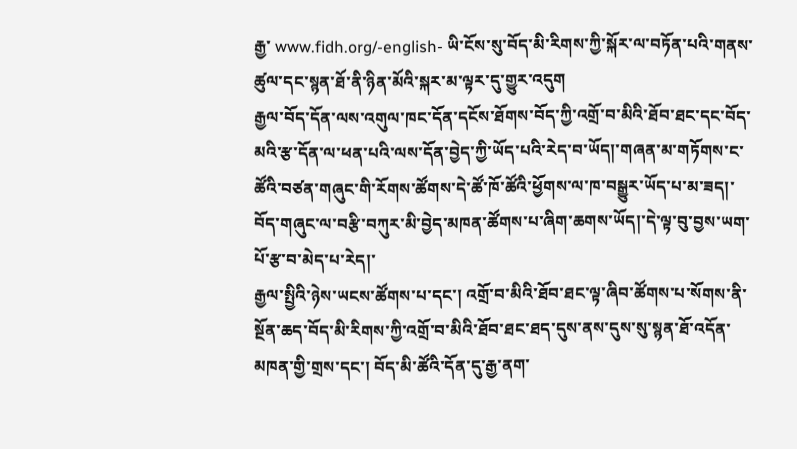རྒྱ་ www.fidh.org/-english- ཡི་ངོས་སུ་བོད་མི་རིགས་ཀྱི་སྐོར་ལ་བཏོན་པའི་གནས་ཚུལ་དང་སྙན་ཐོ་ནི་ཉིན་མོའི་སྐར་མ་ལྟར་དུ་གྱུར་འདུག
རྒྱལ་བོད་དོན་ལས་འགུལ་ཁང་དོན་དངོས་ཐོགས་བོད་ཀྱི་འགྲོ་བ་མིའི་ཐོབ་ཐང་དང་བོད་མའི་རྩ་དོན་ལ་ཕན་པའི་ལས་དོན་བྱེད་ཀྱི་ཡོད་པའི་རེད་བ་ཡོད།་གཞན་མ་གཏོགས་ང་ཚོའི་བཙན་གཞུང་གི་རོགས་ཚོགས་དེ་ཚོ་ཁོ་ཚོའི་ཕྱོགས་ལ་ཁ་བསྒྱུར་ཡོད་པ་མ་ཟད།་བོད་གཞུང་ལ་བརྩི་བཀུར་མི་བྱེད་མཁན་ཚོགས་པ་ཞིག་ཆགས་ཡོད།་དེ་ལྟ་བུ་བྱས་ཡག་པོ་རྩ་བ་མེད་པ་རེད།་
རྒྱལ་སྤྱིའི་ཉེས་ཡངས་ཚོགས་པ་དང་། འགྲོ་བ་མིའི་ཐོབ་ཐང་ལྟ་ཞིབ་ཚོགས་པ་སོགས་ནི་སྔོན་ཆད་བོད་མི་རིགས་ཀྱི་འགྲོ་བ་མིའི་ཐོབ་ཐང་ཐད་དུས་ནས་དུས་སུ་སྙན་ཐོ་འདོན་མཁན་གྱི་གྲས་དང་། བོད་མི་ཚོའི་དོན་དུ་རྒྱ་ནག་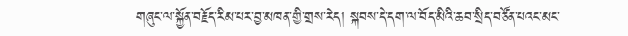གཞུང་ལ་སྐྱོན་བརྗོད་རིམ་པར་བྱ་མཁན་གྱི་གྲས་རེད། སྐབས་དེ་དག་ལ་བོད་མིའི་ཆབ་སྲིད་བཙོན་པའང་མང་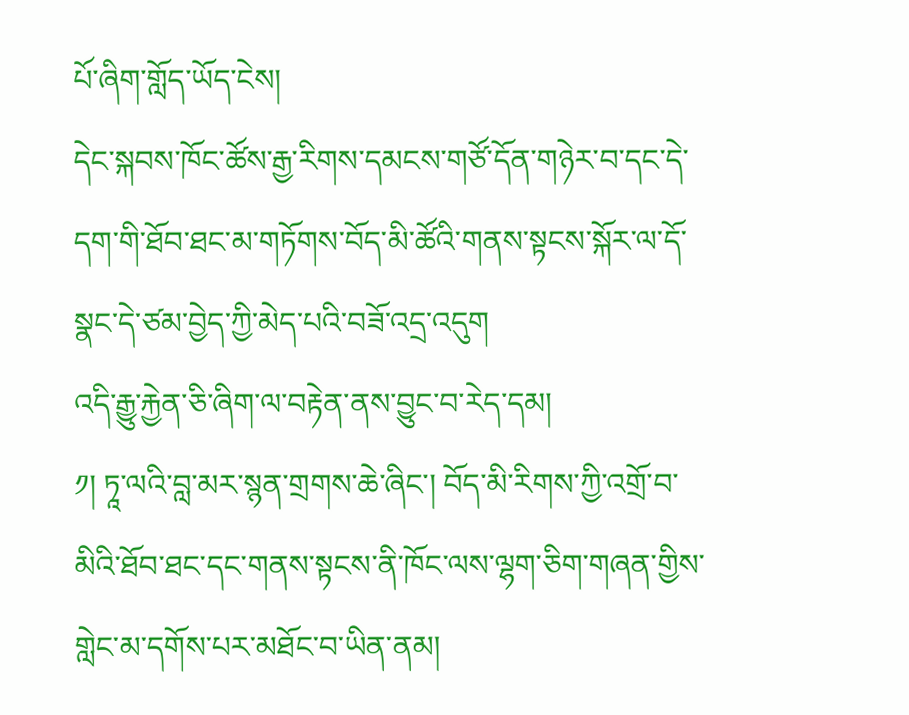པོ་ཞིག་གློད་ཡོད་ངེས།
དེང་སྐབས་ཁོང་ཚོས་རྒྱ་རིགས་དམངས་གཙོ་དོན་གཉེར་བ་དང་དེ་དག་གི་ཐོབ་ཐང་མ་གཏོགས་བོད་མི་ཚོའི་གནས་སྟངས་སྐོར་ལ་དོ་སྣང་དེ་ཙམ་བྱེད་ཀྱི་མེད་པའི་བཟོ་འདྲ་འདུག
འདི་རྒྱུ་རྐྱེན་ཅི་ཞིག་ལ་བརྟེན་ནས་བྱུང་བ་རེད་དམ།
༡། ཏཱ་ལའི་བླ་མར་སྙན་གྲགས་ཆེ་ཞིང་། བོད་མི་རིགས་ཀྱི་འགྲོ་བ་མིའི་ཐོབ་ཐང་དང་གནས་སྟངས་ནི་ཁོང་ལས་ལྷག་ཅིག་གཞན་གྱིས་གླེང་མ་དགོས་པར་མཐོང་བ་ཡིན་ནམ།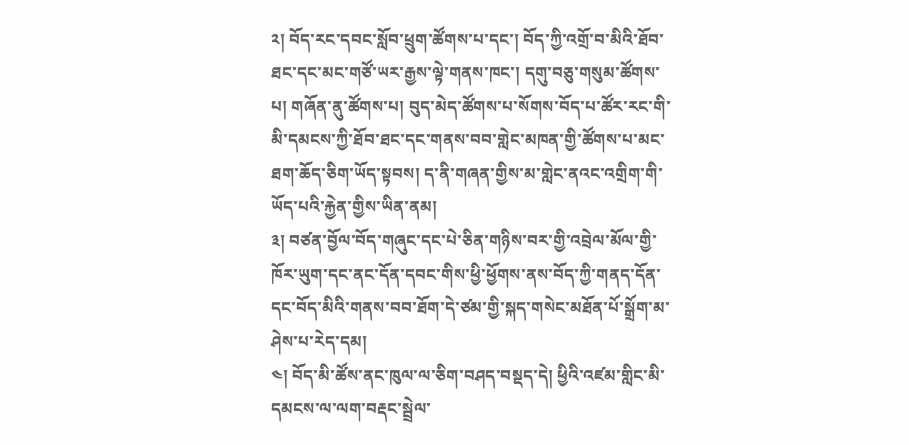༢། བོད་རང་དབང་སློབ་ཕྲུག་ཚོགས་པ་དང་། བོད་ཀྱི་འགྲོ་བ་མིའི་ཐོབ་ཐང་དང་མང་གཙོ་ཡར་རྒྱས་ལྟེ་གནས་ཁང་། དགུ་བཅུ་གསུམ་ཚོགས་པ། གཞོན་ནུ་ཚོགས་པ། བུད་མེད་ཚོགས་པ་སོགས་བོད་པ་ཚོར་རང་གི་མི་དམངས་ཀྱི་ཐོབ་ཐང་དང་གནས་བབ་གླེང་མཁན་གྱི་ཚོགས་པ་མང་ཐག་ཆོད་ཅིག་ཡོད་སྟབས། ད་ནི་གཞན་གྱིས་མ་གླེང་ནའང་འགྲིག་གི་ཡོད་པའི་རྐྱེན་གྱིས་ཡིན་ནམ།
༣། བཙན་བྱོལ་བོད་གཞུང་དང་པེ་ཅིན་གཉིས་བར་གྱི་འབྲེལ་མོལ་གྱི་ཁོར་ཡུག་དང་ནང་དོན་དབང་གིས་ཕྱི་ཕྱོགས་ནས་བོད་ཀྱི་གནད་དོན་དང་བོད་མིའི་གནས་བབ་ཐོག་དེ་ཙམ་གྱི་སྐད་གསེང་མཐོན་པོ་སྒྲོག་མ་ཤེས་པ་རེད་དམ།
༤། བོད་མི་ཚོས་ནང་ཁུལ་ལ་ཅིག་བཤད་བསྡད་དེ། ཕྱིའི་འཛམ་གླིང་མི་དམངས་ལ་ལག་བརྡང་སྦྲེལ་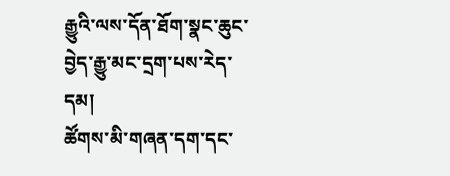རྒྱུའི་ལས་དོན་ཐོག་སྣང་ཆུང་བྱེད་རྒྱུ་མང་དྲག་པས་རེད་དམ།
ཚོགས་མི་གཞན་དག་དང་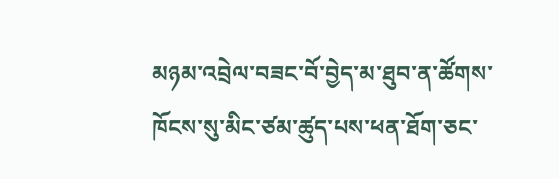མཉམ་འབྲེལ་བཟང་བོ་བྱེད་མ་ཐུབ་ན་ཚོགས་ཁོངས་སུ་མིང་ཙམ་ཚུད་པས་ཕན་ཐོག་ཅང་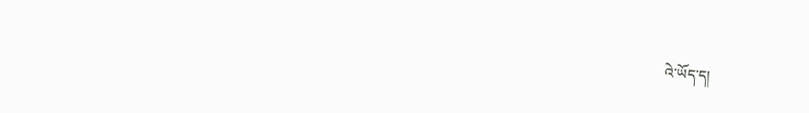འེ་ཡོད་ད།